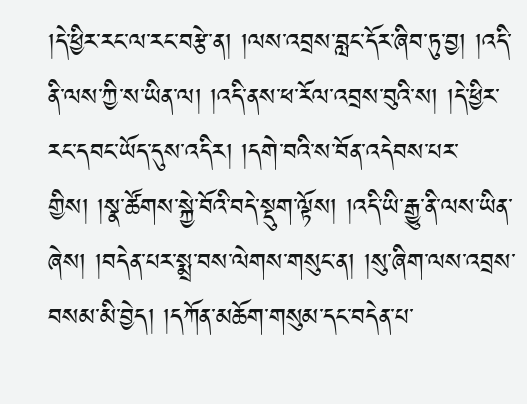།དེ་ཕྱིར་རང་ལ་རང་བརྩེ་ན། །ལས་འབྲས་བླང་དོར་ཞིབ་ཏུ་བྱ། །འདི་ནི་ལས་ཀྱི་ས་ཡིན་ལ། །འདི་ནས་ཕ་རོལ་འབྲས་བུའི་ས། །དེ་ཕྱིར་རང་དབང་ཡོད་དུས་འདིར། །དགེ་བའི་ས་བོན་འདེབས་པར་གྱིས། །སྣ་ཚོགས་སྐྱེ་བོའི་བདེ་སྡུག་ལྟོས། །འདི་ཡི་རྒྱུ་ནི་ལས་ཡིན་ཞེས། །བདེན་པར་སྨྲ་བས་ལེགས་གསུང་ན། །སུ་ཞིག་ལས་འབྲས་བསམ་མི་བྱེད། །དཀོན་མཆོག་གསུམ་དང་བདེན་པ་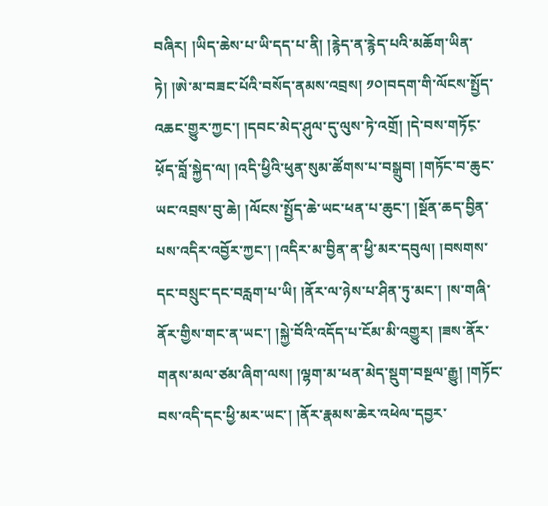བཞིར། །ཡིད་ཆེས་པ་ཡི་དད་པ་ནི། །རྙེད་ན་རྙེད་པའི་མཆོག་ཡིན་ཏེ། །ཨེ་མ་བཟང་པོའི་བསོད་ནམས་འབྲས། ༡༠།བདག་གི་ལོངས་སྤྱོད་འཆང་གྱུར་ཀྱང་། །དབང་མེད་ཤུལ་དུ་ལུས་ཏེ་འགྲོ། །དེ་བས་གཏོང༷་ཕོ༷ད་བློ་སྐྱེད་ལ། །འདི་ཕྱིའི་ཕུན་སུམ་ཚོགས་པ་བསྒྲུབ། །གཏོང་བ་ཆུང་ཡང་འབྲས་བུ་ཆེ། །ལོངས་སྤྱོད་ཆེ་ཡང་ཕན་པ་ཆུང་། །སྔོན་ཆད་བྱིན་པས་འདིར་འབྱོར་ཀྱང་། །འདིར་མ་བྱིན་ན་ཕྱི་མར་དབུལ། །བསགས་དང་བསྲུང་དང་བརླག་པ་ཡི། །ནོར་ལ་ཉེས་པ་ཤིན་ཏུ་མང་། །ས་གཞི་ནོར་གྱིས་གང་ན་ཡང་། །སྐྱེ་བོའི་འདོད་པ་ངོམ་མི་འགྱུར། །ཟས་ནོར་གནས་མལ་ཙམ་ཞིག་ལས། །ལྷག་མ་ཕན་མེད་སྡུག་བསྔལ་རྒྱུ། །གཏོང་བས་འདི་དང་ཕྱི་མར་ཡང་། །ནོར་རྣམས་ཆེར་འཕེལ་དབྱར་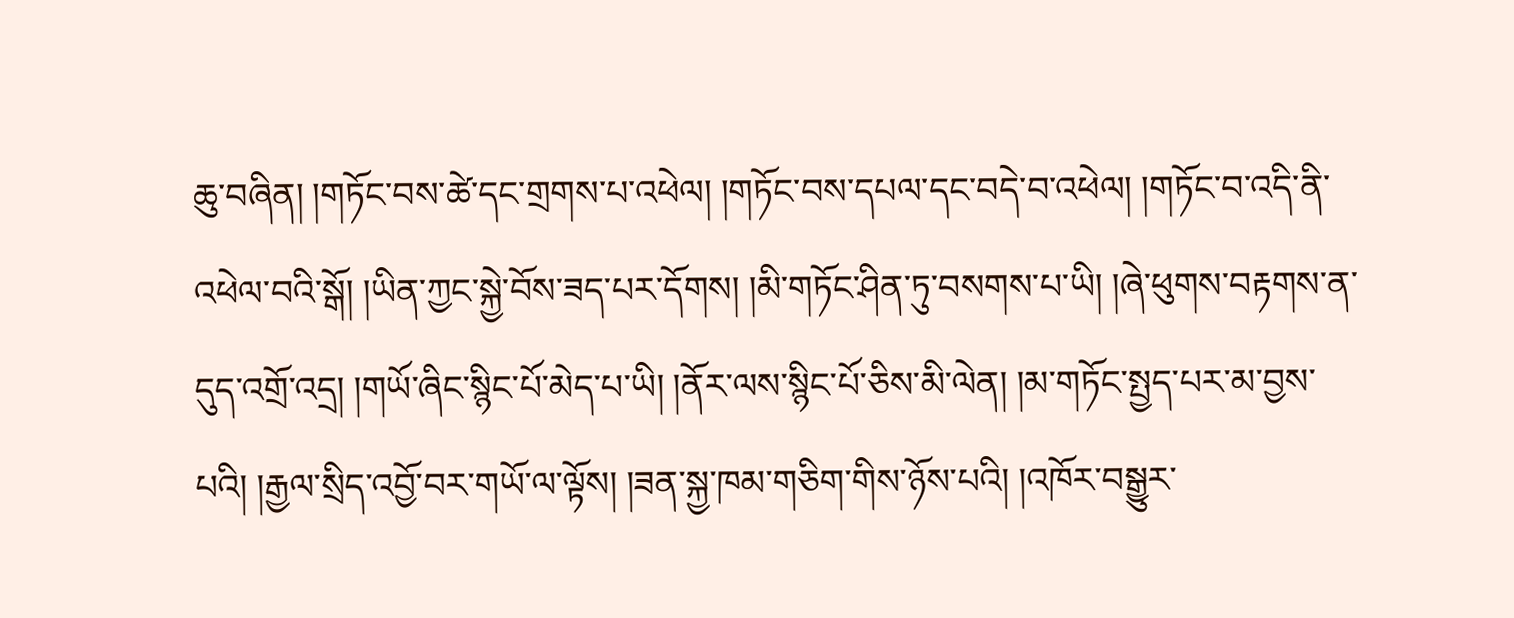ཆུ་བཞིན། །གཏོང་བས་ཚེ་དང་གྲགས་པ་འཕེལ། །གཏོང་བས་དཔལ་དང་བདེ་བ་འཕེལ། །གཏོང་བ་འདི་ནི་འཕེལ་བའི་སྒོ། །ཡིན་ཀྱང་སྐྱེ་བོས་ཟད་པར་དོགས། །མི་གཏོང་ཤིན་ཏུ་བསགས་པ་ཡི། །ཞེ་ཕུགས་བརྟགས་ན་དུད་འགྲོ་འདྲ། །གཡོ་ཞིང་སྙིང་པོ་མེད་པ་ཡི། །ནོར་ལས་སྙིང་པོ་ཅིས་མི་ལེན། །མ་གཏོང་སྤྱད་པར་མ་བྱས་པའི། །རྒྱལ་སྲིད་འབྱོ་བར་གཡོ་ལ་ལྟོས། །ཟན་སྐྱ་ཁམ་གཅིག་གིས་ཉོས་པའི། །འཁོར་བསྒྱུར་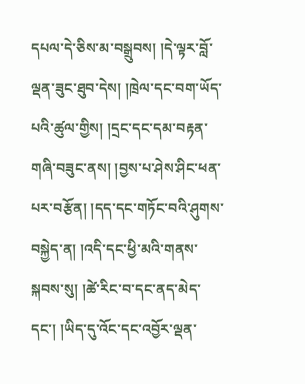དཔལ་དེ་ཅིས་མ་བསྒྲུབས། །དེ་ལྟར་བློ་ལྡན་ཟུང་ཐུབ་དེས། །ཁྲེལ་དང་བག་ཡོད་པའི་ཚུལ་གྱིས། །དྲང་དང་དམ་བརྟན་གཞི་བཟུང་ནས། །བྱས་པ་ཤེས་ཤིང་ཕན་པར་བརྩོན། །དད་དང་གཏོང་བའི་ཤུགས་བསྐྱེད་ན། །འདི་དང་ཕྱི་མའི་གནས་སྐབས་སུ། །ཚེ་རིང་བ་དང་ནད་མེད་དང་། །ཡིད་དུ་འོང་དང་འབྱོར་ལྡན་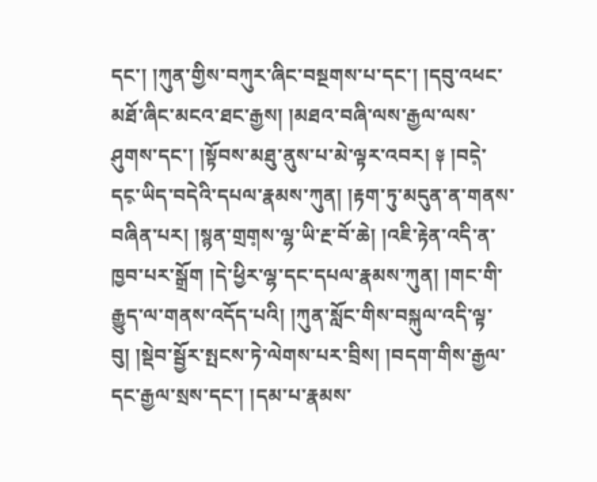དང་། །ཀུན་གྱིས་བཀུར་ཞིང་བསྔགས་པ་དང་། །དབུ་འཕང་མཐོ་ཞིང་མངའ་ཐང་རྒྱས། །མཐའ་བཞི་ལས་རྒྱལ་ལས་ཤུགས་དང་། །སྟོབས་མཐུ་ནུས་པ་མེ་ལྟར་འབར། ༈ །བདེ༷་དང༷་ཡིད་བདེའི་དཔལ་རྣམས་ཀུན། །རྟག་ཏུ་མདུན་ན་གནས་བཞིན་པར། །སྙན་གྲག༷ས་ལྷ་ཡི་རྔ་བོ་ཆེ། །འཇི་རྟེན་འདི་ན་ཁྱབ་པར་སྒྲོག །དེ་ཕྱིར་ལྷ་དང་དཔལ་རྣམས་ཀུན། །གང་གི་རྒྱུད་ལ་གནས་འདོད་པའི། །ཀུན་སློང་གིས་བསྐུལ་འདི་ལྟ་བུ། །སྡེབ་སྦྱོར་སྤངས་ཏེ་ལེགས་པར་བྲིས། །བདག་གིས་རྒྱལ་དང་རྒྱལ་སྲས་དང་། །དམ་པ་རྣམས་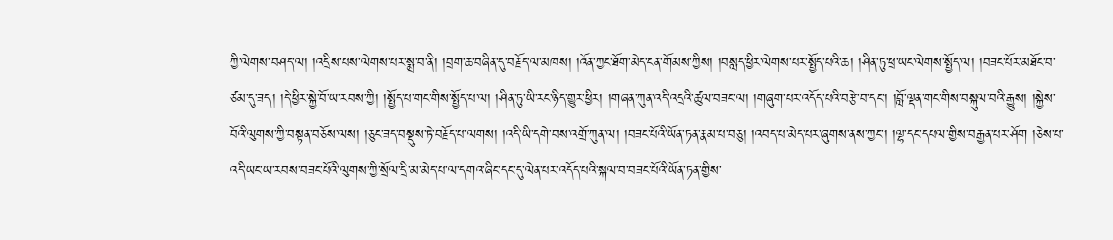ཀྱི་ལེགས་བཤད་ལ། །འདྲིས་པས་ལེགས་པར་སྨྲ་བ་ནི། །བྲག་ཆ་བཞིན་དུ་བརྗོད་ལ་མཁས། །འོན་ཀྱང་ཐོག་མེད་ངན་གོམས་ཀྱིས། །བསླད་ཕྱིར་ལེགས་པར་སྤྱོད་པའི་ཆ། །ཤིན་ཏུ་ཕྲ་ཡང་ལེགས་སྤྱོད་ལ། །བཟང་པོར་མཐོང་བ་ཙམ་དུ་ཟད། །དེ་ཕྱིར་སྐྱེ་བོ་ཡ་རབས་ཀྱི། །སྤྱོད་པ་གང་གིས་སྤྱོད་པ་ལ། །ཤིན་ཏུ་ཡི་རང་ཉིད་གྱུར་ཕྱིར། །གཞན་ཀུན་འདི་འདྲའི་ཚུལ་བཟང་ལ། །གཞུག་པར་འདོད་པའི་བརྩེ་བ་དང་། །བློ་ལྡན་གང་གིས་བསྐུལ་བའི་རྒྱུས། །སྐྱེས་བོའི་ལུགས་ཀྱི་བསྟན་བཅོས་ལས། །ཅུང་ཟད་བསྡུས་ཏེ་བརྗོད་པ་ལགས། །འདི་ཡི་དགེ་བས་འགྲོ་ཀུན་ལ། །བཟང་པོའི་ཡོན་ཏན་རྣམ་པ་བཅུ། །འབད་པ་མེད་པར་ཞུགས་ནས་ཀྱང་། །ལྷ་དང་དཔལ་གྱིས་བརྒྱན་པར་ཤོག །ཅེས་པ་འདི་ཡང་ཡ་རབས་བཟང་པོའི་ལུགས་ཀྱི་སྲོལ་དྲི་མ་མེད་པ་ལ་དགའ་ཞིང་དང་དུ་ལེན་པར་འདོད་པའི་སྐལ་བ་བཟང་པོའི་ཡོན་ཏན་གྱིས་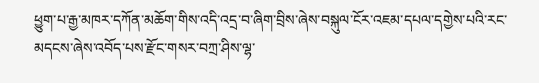ཕྱུག་པ་རྒྱ་མཁར་དཀོན་མཆོག་གིས་འདི་འདྲ་བ་ཞིག་བྲིས་ཞེས་བསྐུལ་ངོར་འཇམ་དཔལ་དགྱེས་པའི་རང་མདངས་ཞེས་འབོད་པས་རྫོང་གསར་བཀྲ་ཤིས་ལྷ་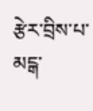རྩེར་བྲིས་པ་མངྒ་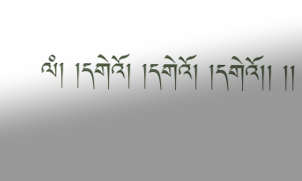ལཾ། །དགེའོ། །དགེའོ། །དགེའོ།། །།